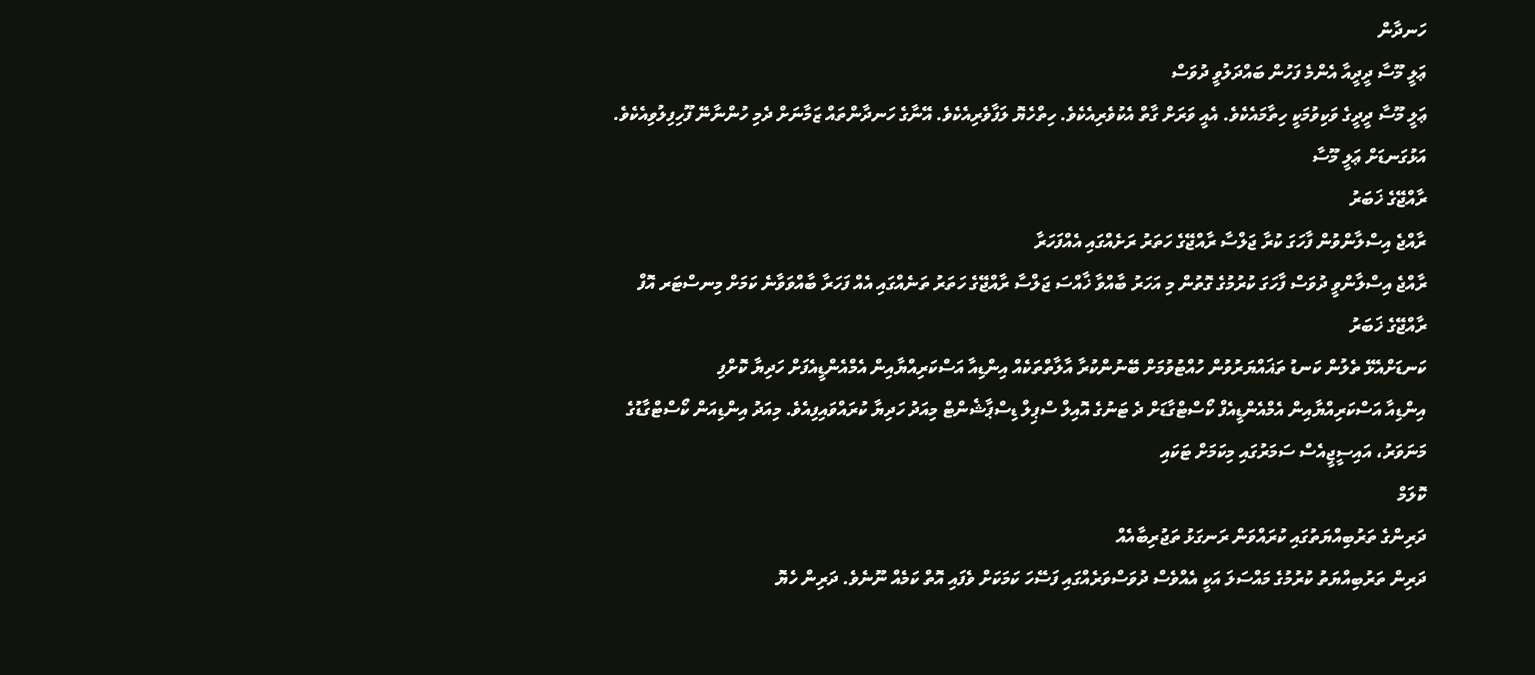ހަނދާން
ޢަލީ މޫސާ ދީދީއާ އެންމެ ފަހުން ބައްދަލުވީ ދުވަސް
ޢަލީ މޫސާ ދީދީގެ ވަކިވުމަކީ ހިތާމައެކެވެ. އެއީ ވަރަށް ގާތް އެކުވެރިއެކެވެ. ހިތްހެޔޮ ލަފާވެރިއެކެވެ. އޭނާގެ ހަނދާންތައް ޒަމާނަށް ދެމި ހުންނާނޭ ފޫހިފިލުވިއެކެވެ. އަޅުގަނޑަށް ޢަލީ މޫސާ
ރާއްޖޭގެ ޚަބަރު
ރާއްޖެ އިސްލާންވުން ފާހަގަ ކުރާ ޖަލްސާ ރާއްޖޭގެ ހަތަރު ރަށެއްގައި އެއްފަހަރާ
ރާއްޖެ އިސްލާންވީ ދުވަސް ފާހަގަ ކުރުމުގެ ގޮތުން މި އަހަރު ބާއްވާ ޚާއްސަ ޖަލްސާ ރާއްޖޭގެ ހަތަރު ތަނެއްގައި އެއް ފަހަރާ ބާއްވަވާނެ ކަމަށް މިނސްޓަރ އޮފް
ރާއްޖޭގެ ޚަބަރު
ކަނޑަށްއެޅޭ ތެލުން ކަނޑު ތަޣައްޔަރުވުން ހުއްޓުވުމަށް ބޭނުންކުރާ އާލާތްތަކެއް އިންޑިއާ އަސްކަރިއްޔާއިން އެމްއެންޑީއެފަށް ހަދިޔާ ކޮށްފި
އިންޑިއާ އަސްކަރިއްޔާއިން އެމްއެންޑީއެފް ކޯސްޓްގާޑަށް ދެ ޓަނުގެ އޮއިލް ސްޕިލް ޑިސްޕާޝެންޓް މިއަދު ހަދިޔާ ކުރައްވައިފިއެވެ. މިއަދު އިންޑިއަން ކޯސްޓްގާޑުގެ މަނަވަރު، އައިސީޖީއެސް ސަމަރުގައި މިކަމަށް ޓަކައި
ކޮލަމް
ދަރިންގެ ތަރުބިއްޔަތުގައި ކުރައްވަން ރަނގަޅު ތަޖުރިބާއެއް
ދަރިން ތަރުބިއްޔަތު ކުރުމުގެ މައްސަލަ އަކީ އެއްވެސް ދުވަސްވަރެއްގައި ފަސޭހަ ކަމަކަށް ވެފައި އޮތް ކަމެއް ނޫނެވެ. ދަރިން ހެޔޮ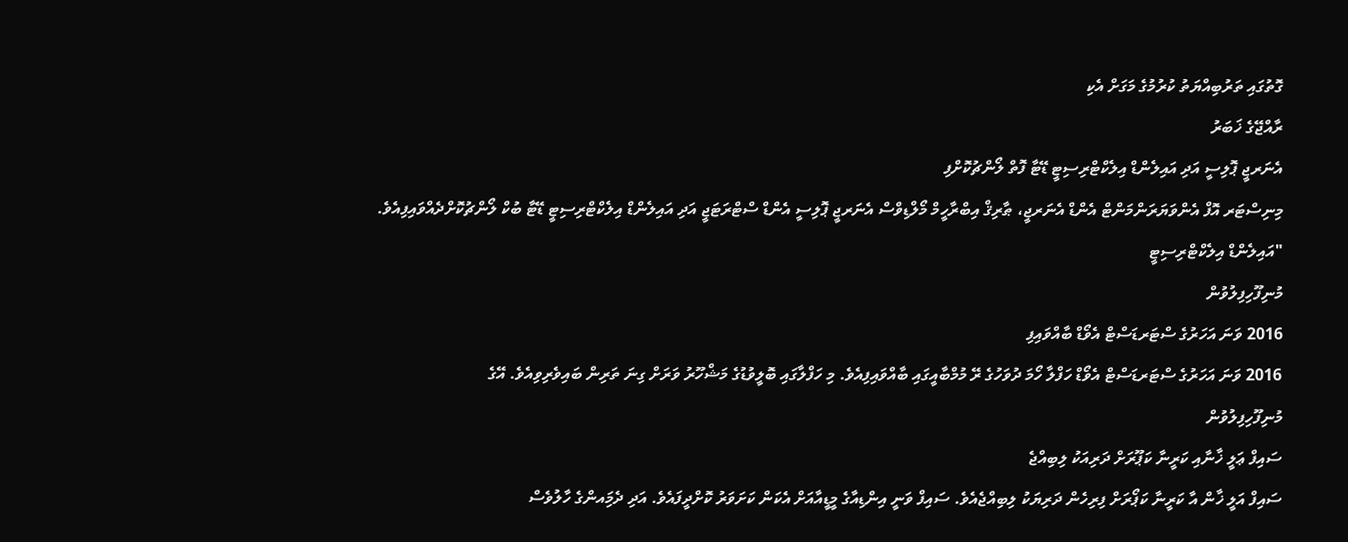ގޮތުގައި ތަރުބިއްޔަތު ކުރުމުގެ މަގަށް އެކި
ރާއްޖޭގެ ޚަބަރު
އެނަރޖީ ޕޮލިސީ އަދި އައިލެންޑް އިލެކްޓްރިސިޓީ ޑޭޓާ ފޮތް ލޯންޗުކޮށްފި
މިނިސްޓަރ އޮފް އެންވަޔަރަންމަންޓް އެންޑް އެނަރޖީ، ޠާރިޤް އިބްރާހީމް މޯލްޑިވްސް އެނަރޖީ ޕޮލިސީ އެންޑް ސްޓްރަޓަޖީ އަދި އައިލެންޑް އިލެކްޓްރިސިޓީ ޑޭޓާ ބުކް ލޯންޗުކޮށްދެއްވައިފިއެވެ. "އައިލެންޑް އިލެކްޓްރިސިޓީ
މުނިފޫހިފިލުވުން
2016 ވަނަ އަހަރުގެ ސްޓަރޑަސްޓް އެވޯޑް ބާއްވައިފި
2016 ވަނަ އަހަރުގެ ސްޓަރޑަސްޓް އެވޯޑް ހަފްލާ ހޯމަ ދުވަހުގެ ރޭ މުމްބާއީގައި ބާއްވައިފިއެވެ. މި ހަފްލާގައި ބޮލީވުޑުގެ މަޝްހޫރު ވަރަށް ގިނަ ތަރިން ބައިވެރިވިއެވެ. އޭގެ
މުނިފޫހިފިލުވުން
ސައިފް ޢަލީ ޚާނާއި ކަރީނާ ކަޕޫރަށް ދަރިއަކު ލިބިއްޖެ
ސައިފް އަލީ ޚާން އާ ކަރީނާ ކަޕޯރަށް ފިރިހެން ދަރިޔަކު ލިބިއްޖެއެވެ. ސައިފް ވަނީ އިންޑިއާގެ މީޑީއާއަށް އެކަން ކަށަވަރު ކޮށްދީފައެވެ. އަދި ދެމަިއންގެ ހާލުވެސް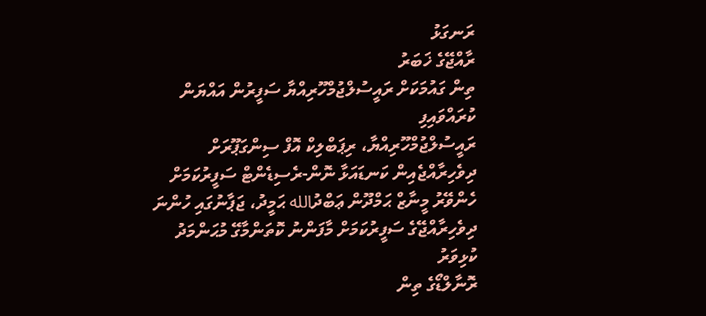ރަނގަޅު
ރާއްޖޭގެ ޚަބަރު
ތިން ގައުމަކަށް ރައީސުލްޖުމްހޫރިއްޔާ ސަފީރުން އައްޔަން ކުރައްވައިފި
ރައީސުލްޖުމްހޫރިއްޔާ، ރިޕަބްލިކް އޮފް ސިންގަޕޫރަށް ދިވެހިރާއްޖެއިން ކަނޑައަޅާ ނޮން-ރެސިޑެންޓް ސަފީރުކަމަށް ހެންވޭރު މީނާޒް ޙަމްދޫން ޢަބްދުالله ޙަމީދު، ޖަޕާނުގައި ހުންނަ ދިވެހިރާއްޖޭގެ ސަފީރުކަމަށް މާފަންނު ކޮތަންމާގޭ މުޙަންމަދު
ކުޅިވަރު
ރޮނާލްޑޯގެ ތިން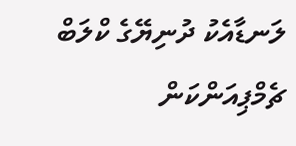ލަނޑާއެކު ދުނިޔޭގެ ކްލަބް ޗެމްޕިއަންކަން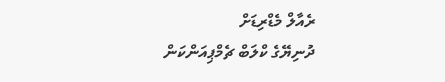ރެއާލް މެޑްރިޑަށް
ދުނިޔޭގެ ކްލަބް ޗެމްޕިއަންކަން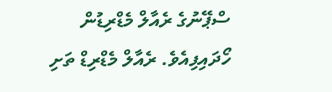ސްޕޭނުގެ ރެއާލް މެޑްރިޑުން ހޯދައިފިއެވެ. ރެއާލް މެޑްރިޑް ތަށި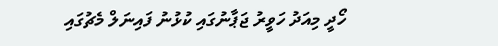ހޯދީ މިއަދު ހަވީރު ޖަޕާނުގައި ކުޅުނު ފައިނަލް މެޗުގައި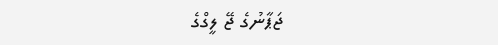ޖަޕާނުގެ ޖޭ ލީގްގެ